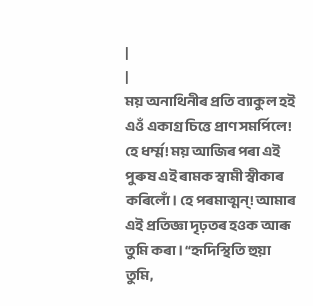|
|
ময় অনাথিনীৰ প্ৰতি ব্যাকুল হই এওঁ একাগ্ৰ চিত্তে প্ৰাণ সমৰ্পিলে! হে ধৰ্ম্ম! ময় আজিৰ পৰা এই পুৰুষ এই ৰামক স্বামী স্বীকাৰ কৰিলোঁ। হে পৰমাত্মন্! আমাৰ এই প্ৰতিজ্ঞা দৃঢ়তৰ হওক আৰূ তুমি কৰা। “হৃদিস্থিতি হুয়া তুমি,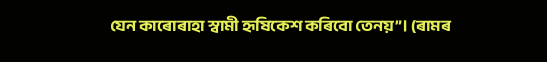যেন কাৰোৰাহা স্বামী হৃষিকেশ কৰিবো তেনয়”। (ৰামৰ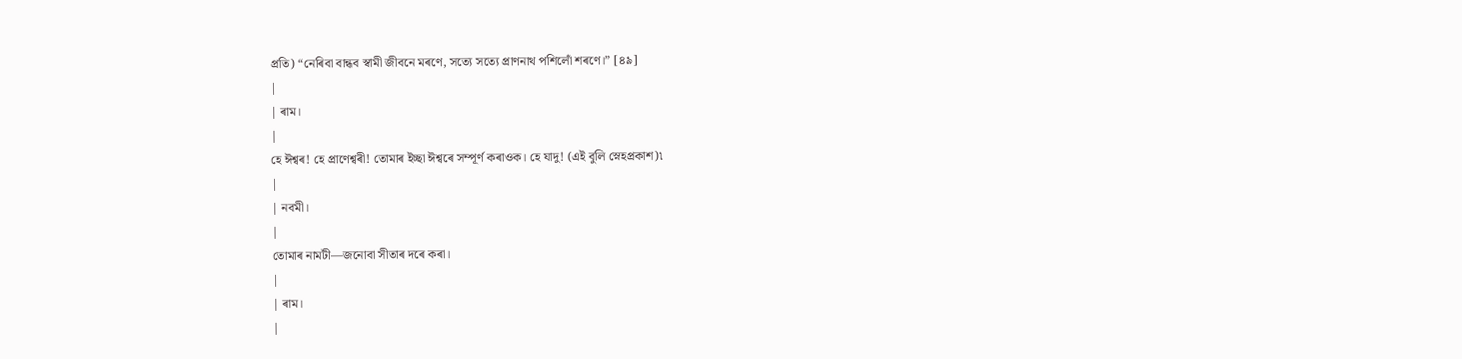প্ৰতি) “নেৰিবা বান্ধব স্বামী জীবনে মৰণে, সত্যে সত্যে প্ৰাণনাথ পশিলোঁ শৰণে।” [৪৯]
|
| ৰাম।
|
হে ঈশ্বৰ! হে প্ৰাণেশ্বৰী! তোমাৰ ইচ্ছা ঈশ্বৰে সম্পূৰ্ণ কৰাওক। হে যাদু! (এই বুলি স্নেহপ্ৰকাশ)৷
|
| নবমী।
|
তোমাৰ নামটী—জনোবা সীতাৰ দৰে কৰা।
|
| ৰাম।
|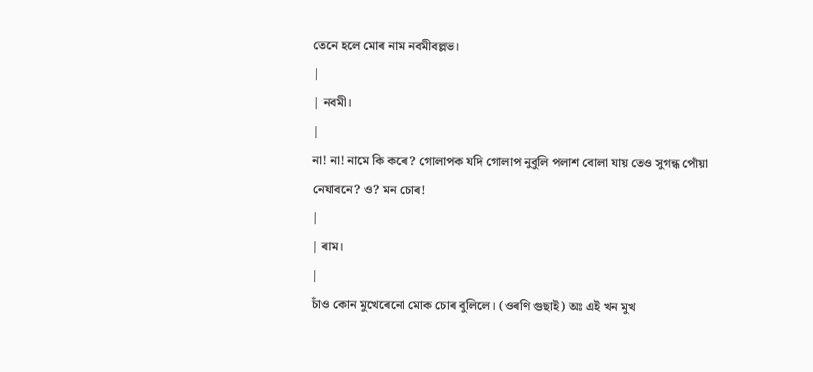তেনে হলে মোৰ নাম নবমীবল্লভ।
|
| নবমী।
|
না! না! নামে কি কৰে? গোলাপক যদি গোলাপ নুবুলি পলাশ বোলা যায় তেও সুগন্ধ পোঁয়া নেযাবনে? ও? মন চোৰ!
|
| ৰাম।
|
চাঁও কোন মুখেৰেনো মোক চোৰ বুলিলে। (ওৰণি গুছাই) অঃ এই খন মুখ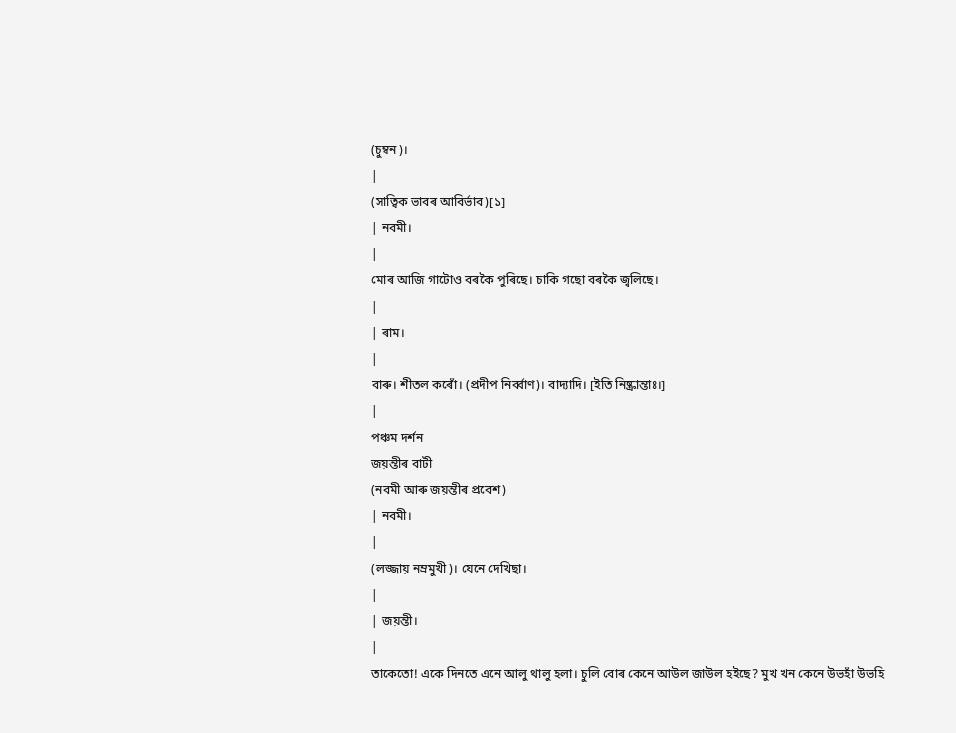(চুম্বন)।
|
(সাত্বিক ভাবৰ আবিৰ্ভাব)[১]
| নবমী।
|
মোৰ আজি গাটোও বৰকৈ পুৰিছে। চাকি গছো বৰকৈ জ্বলিছে।
|
| ৰাম।
|
বাৰু। শীতল কৰোঁ। (প্ৰদীপ নিৰ্ব্বাণ)। বাদ্যাদি। [ইতি নিষ্ক্ৰান্তাঃ।]
|
পঞ্চম দর্শন
জয়ন্তীৰ বাটী
(নবমী আৰু জয়ন্তীৰ প্ৰবেশ)
| নবমী।
|
(লজ্জায় নম্ৰমুখী)। যেনে দেখিছা।
|
| জয়ন্তী।
|
তাকেতো! একে দিনতে এনে আলু থালু হলা। চুলি বোৰ কেনে আউল জাউল হইছে? মুখ খন কেনে উভহাঁ উভহি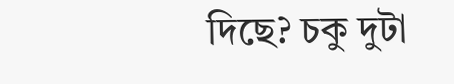দিছে? চকু দুটা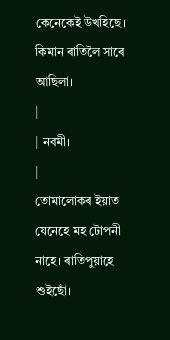কেনেকেই উখহিছে। কিমান ৰাতিলৈ সাৰে আছিলা।
|
| নবমী।
|
তোমালোকৰ ইয়াত যেনেহে মহ টোপনী নাহে। ৰাতিপুয়াহে শুইছোঁ।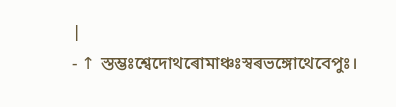|
- ↑ স্তম্ভঃশ্বেদোথৰোমাঞ্চঃস্বৰভঙ্গোথেবেপুঃ।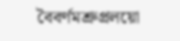বৈবৰ্ণমশ্ৰুপ্ৰলয়ো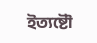ইত্যষ্টৌ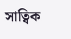সাত্বিক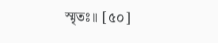স্মৃতঃ॥ [৫০]